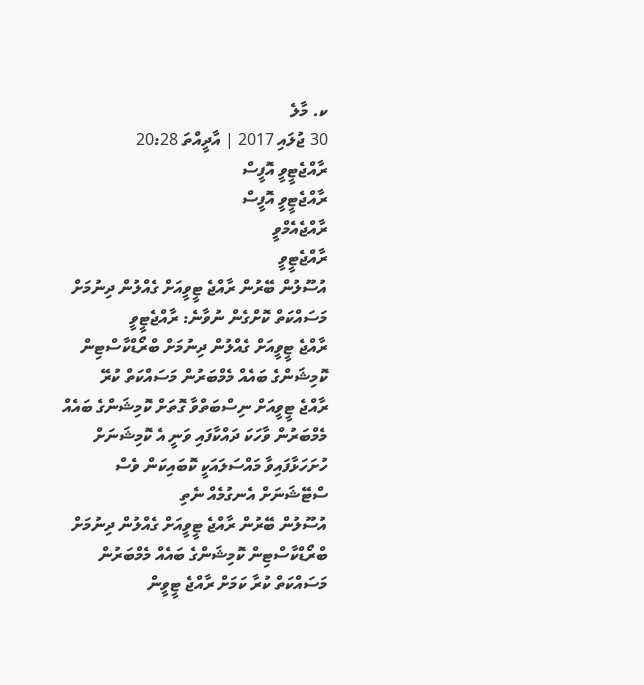ކ. މާލެ
30 ޖުލައި 2017 | އާދީއްތަ 20:28
ރާއްޖެޓީވީ އޮފީސް
ރާއްޖެޓީވީ އޮފީސް
ރާއްޖެއެމްވީ
ރާއްޖެޓީވީ
އުސޫލުން ބޭރުން ރާއްޖެ ޓީވީއަށް ގެއްލުން ދިނުމަށް މަސައްކަތް ކޮށްގެން ނުވާނެ: ރާއްޖެޓީވީ
ރާއްޖެ ޓީވީއަށް ގެއްލުން ދިނުމަށް ބްރޯޑްކާސްޓިން ކޮމިޝަންގެ ބައެއް މެމްބަރުން މަސައްކަތް ކުރޭ
ރާއްޖެ ޓީވީއަށް ނިސްބަތްވާ ގޮތަށް ކޮމިޝަންގެ ބައެއް މެމްބަރުން ވާހަކަ ދައްކާފައި ވަނީ އެ ކޮމިޝަނަށް ހުށަހަޅާފައިވާ މައްސަލައަކީ ކޮބައިކަން ވެސް ސްޓޭޝަނަށް އެނގުމެއް ނެތި
އުސޫލުން ބޭރުން ރާއްޖެ ޓީވީއަށް ގެއްލުން ދިނުމަށް ބްރޯޑްކާސްޓިން ކޮމިޝަންގެ ބައެއް މެމްބަރުން މަސައްކަތް ކުރާ ކަމަށް ރާއްޖެ ޓީވީން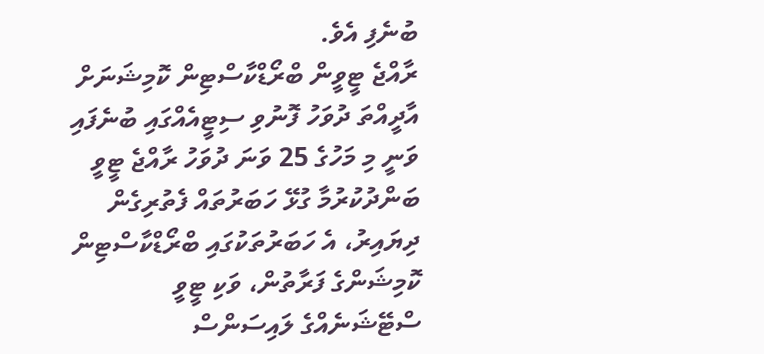ބުނެފި އެވެ.
ރާއްޖެ ޓީވީން ބްރޯޑްކާސްޓިން ކޮމިޝަނަށް އާދީއްތަ ދުވަހު ފޮނުވި ސިޓީއެއްގައި ބުނެފައި ވަނީ މި މަހުގެ 25 ވަނަ ދުވަހު ރާއްޖެ ޓީވީ ބަންދުކުރުމާ ގުޅޭ ހަބަރުތައް ފެތުރިގެން ދިޔައިރު، އެ ހަބަރުތަކުގައި ބްރޯޑްކާސްޓިން ކޮމިޝަންގެ ފަރާތުން، ވަކި ޓީވީ ސްޓޭޝަނެއްގެ ލައިސަންސް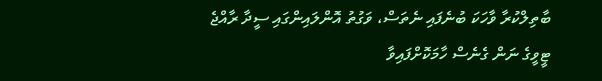ބާތިލްކުރާ ވާހަކަ ބުނެފައި ނެތަސް، ވަގުތު އޮންލައިންގައި ސީދާ ރާއްޖެ ޓީވީގެ ނަން ގެނެސް ހާމަކޮށްފައިވާ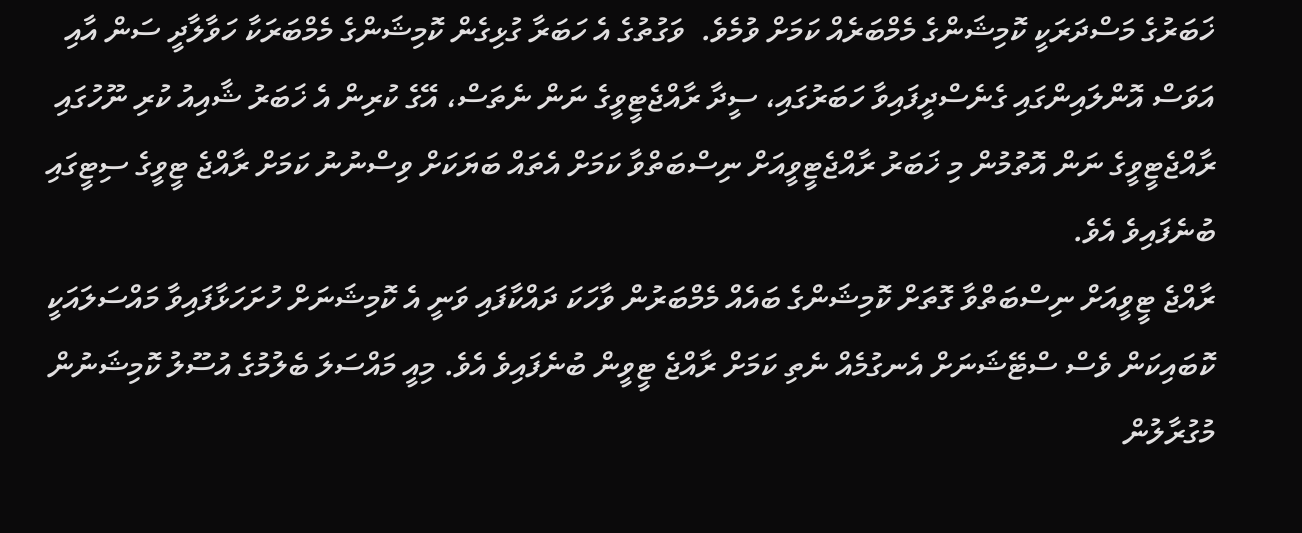ޚަބަރުގެ މަސްދަރަކީ ކޮމިޝަންގެ މެމްބަރެއް ކަމަށް ވުމެވެ.  ވަގުތުގެ އެ ހަބަރާ ގުޅިގެން ކޮމިޝަންގެ މެމްބަރަކާ ހަވާލާދީ ސަން އާއި އަވަސް އޮންލައިންގައި ގެނެސްދީފައިވާ ހަބަރުގައި، ސީދާ ރާއްޖެޓީވީގެ ނަން ނެތަސް، އޭގެ ކުރިން އެ ޚަބަރު ޝާއިއު ކުރި ނޫހުގައި ރާއްޖެޓީވީގެ ނަން އޮތުމުން މި ޚަބަރު ރާއްޖެޓީވީއަށް ނިސްބަތްވާ ކަމަށް އެތައް ބަޔަކަށް ވިސްނުނު ކަމަށް ރާއްޖެ ޓީވީގެ ސިޓީގައި ބުނެފައިވެ އެވެ.
ރާއްޖެ ޓީވީއަށް ނިސްބަތްވާ ގޮތަށް ކޮމިޝަންގެ ބައެއް މެމްބަރުން ވާހަކަ ދައްކާފައި ވަނީ އެ ކޮމިޝަނަށް ހުށަހަޅާފައިވާ މައްސަލައަކީ ކޮބައިކަން ވެސް ސްޓޭޝަނަށް އެނގުމެއް ނެތި ކަމަށް ރާއްޖެ ޓީވީން ބުނެފައިވެ އެވެ. މިއީ މައްސަލަ ބެލުމުގެ އުސޫލު ކޮމިޝަނުން މުގުރާލުން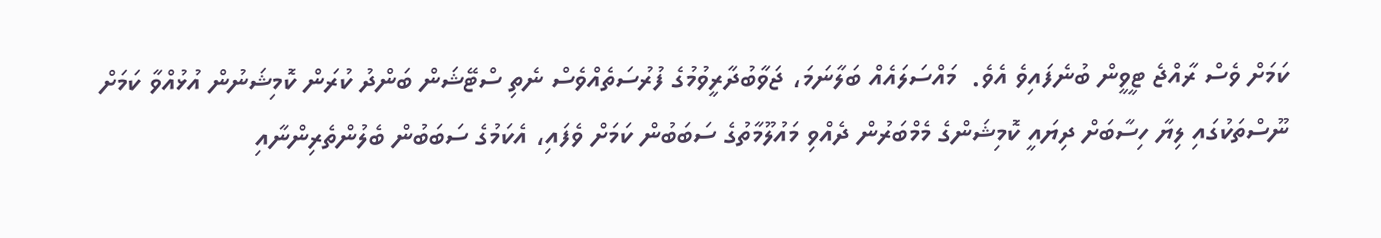ކަމަށް ވެސް ރާއްޖެ ޓީވީން ބުނެފައިވެ އެވެ.  މައްސަލައެއް ބަލާނަމަ، ޖަވާބުދާރީވުމުގެ ފުރުސަތެއްވެސް ނެތި ސްޓޭޝަން ބަންދު ކުރަން ކޮމިޝަނުން އުޅުއްވާ ކަމަށް ނޫސްތަކުގައި ލިޔާ ހިސާބަށް ދިޔައީ ކޮމިޝަންގެ މެމްބަރުން ދެއްވި މައުލޫމާތުގެ ސަބަބުން ކަމަށް ވެފައި، އެކަމުގެ ސަބަބުން ބެލުންތެރިންނާއި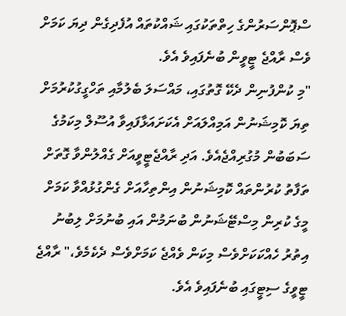ސްޕޮންސަރުންގެ ހިތްތަކުގައި ޝައްކުތައް އުފެދިގެން ދިޔަ ކަމަށް ވެސް ރާއްޖެ ޓީވީން ބުނެފައިވެ އެވެ.
"މި ކުންފުނިން ދެކޭ ގޮތުގައި، މައްސަލަ ބެލުމާއި ތަހްގީގުކުރުމަށް ތިޔަ ކޮމިޝަނުން އަމިއްލައަށް އެކަށައަޅާފައިވާ އުސޫލް މިކަމުގެ ސަބަބުން މުގުރިއްޖެއެވެ. އަދި ރާއްޖެޓީވީއަށް ގެއްލުންވާ ގޮތަށް ތަފާތު ކުރުންތައް ކޮމިޝަނުން އިންތިހާއަށް ގެންގުޅުއްވާ ކަމަށް މީގެ ކުރިން މިސްޓޭޝަނުން ބުނަމުން އައި ބުނުމަށް ލިބުނު އިތުރު ހެއްކަކަށްވެސް މިކަން ވެއްޖެ ކަމަށްވެސް ދެކެމެވެ،" ރާއްޖެ ޓީވީގެ ސިޓީގައި ބުނެފައިވެ އެވެ.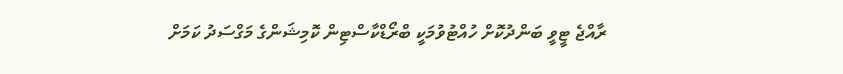ރާއްޖެ ޓީވީ ބަންދުކޮށް ހުއްޓުވުމަކީ ބްރޯޑްކާސްޓިން ކޮމިޝަންގެ މަގްސަދު ކަމަށް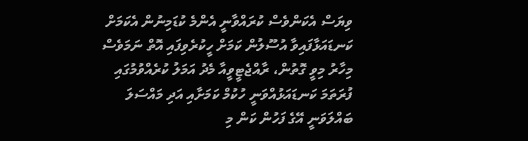ވިޔަސް އެކަންވެސް ކުރައްވާނީ އެންމެ ކުޑަމިނުން އެކަމަށް ކަނޑައަޅާފައިވާ އުސޫލުން ކަމަށް ހީކުރެވިފައި އޮތް ނަމަވެސް މިހާރު މިވީ ގޮތުން، ރާއްޖެޓީވީއާ މެދު އަމަލު ކުރެއްވުމުގައި ފުރަތަމަ ކަނޑައަޅުއްވަނީ ހުކުމް ކަމަށާއި އަދި މައްސަލަ ބައްލަވަނީ އޭގެ ފަހުން ކަން މި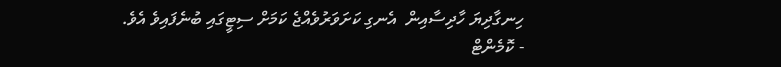ހިނގާދިޔަ ހާދިސާއިން  އެނގި ކަށަވަރުވެއްޖެ ކަމަށް ސިޓީގައި ބުނެފައިވެ އެވެ.
- ކޮމެންޓް